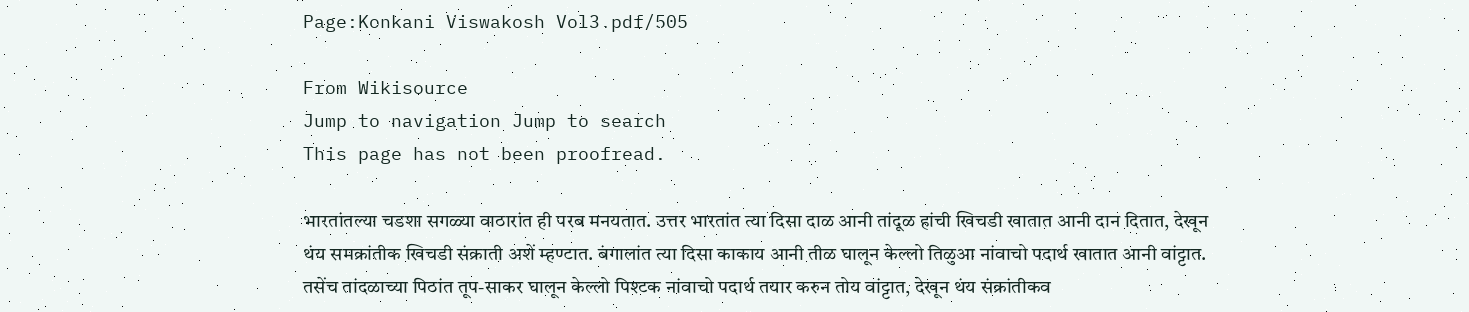Page:Konkani Viswakosh Vol3.pdf/505

From Wikisource
Jump to navigation Jump to search
This page has not been proofread.

भारतांतल्या चडशा सगळ्या वाठारांत ही परब मनयतात. उत्तर भारतांत त्या दिसा दाळ आनी तांदूळ हांची खिचडी खातात आनी दान दितात, देखून थंय समक्रांतीक खिचडी संक्राती अशें म्हण्टात. बंगालांत त्या दिसा काकाय आनी तीळ घालून केल्लो तिळुआ नांवाचो पदार्थ खातात आनी वांट्टात. तसेंच तांदळाच्या पिठांत तूप-साकर घालून केल्लो पिश्टक नांवाचो पदार्थ तयार करुन तोय वांट्टात, देखून थंय संक्रांतीकव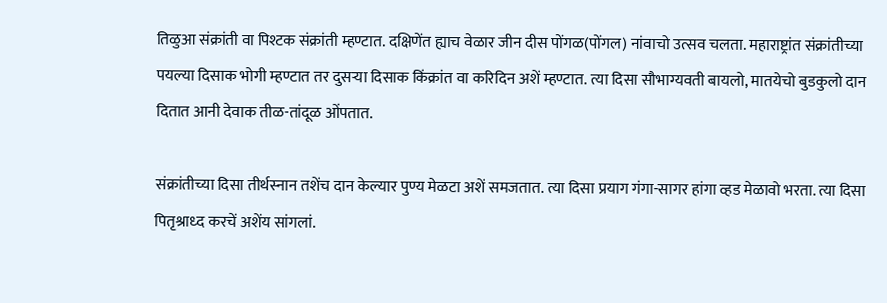तिळुआ संक्रांती वा पिश्टक संक्रांती म्हण्टात. दक्षिणेंत ह्याच वेळार जीन दीस पोंगळ(पोंगल) नांवाचो उत्सव चलता. महाराष्ट्रांत संक्रांतीच्या पयल्या दिसाक भोगी म्हण्टात तर दुसऱ्या दिसाक किंक्रांत वा करिदिन अशें म्हण्टात. त्या दिसा सौभाग्यवती बायलो, मातयेचो बुडकुलो दान दितात आनी देवाक तीळ-तांदूळ ओंपतात.

संक्रांतीच्या दिसा तीर्थस्नान तशेंच दान केल्यार पुण्य मेळटा अशें समजतात. त्या दिसा प्रयाग गंगा-सागर हांगा व्हड मेळावो भरता. त्या दिसा पितृश्राध्द करचें अशेंय सांगलां.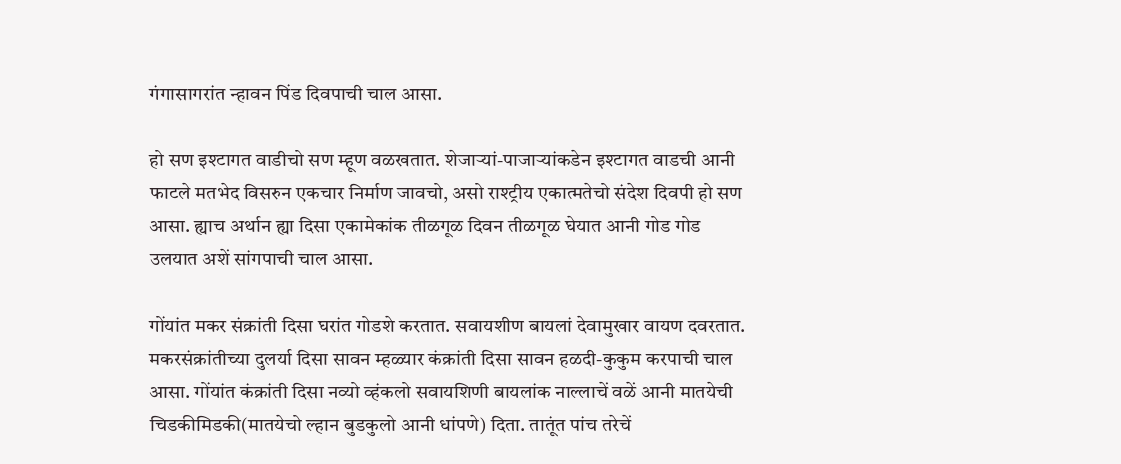गंगासागरांत न्हावन पिंड दिवपाची चाल आसा.

हो सण इश्टागत वाडीचो सण म्हूण वळखतात. शेजाऱ्यां-पाजाऱ्यांकडेन इश्टागत वाडची आनी फाटले मतभेद विसरुन एकचार निर्माण जावचो, असो राश्ट्रीय एकात्मतेचो संदेश दिवपी हो सण आसा. ह्याच अर्थान ह्या दिसा एकामेकांक तीळगूळ दिवन तीळगूळ घेयात आनी गोड गोड उलयात अशें सांगपाची चाल आसा.

गोंयांत मकर संक्रांती दिसा घरांत गोडशे करतात. सवायशीण बायलां देवामुखार वायण दवरतात. मकरसंक्रांतीच्या दुलर्या दिसा सावन म्हळ्यार कंक्रांती दिसा सावन हळदी-कुकुम करपाची चाल आसा. गोंयांत कंक्रांती दिसा नव्यो व्हंकलो सवायशिणी बायलांक नाल्लाचें वळें आनी मातयेची चिडकीमिडकी(मातयेचो ल्हान बुडकुलो आनी धांपणे) दिता. तातूंत पांच तरेचें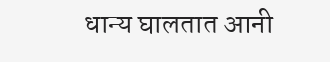धान्य घालतात आनी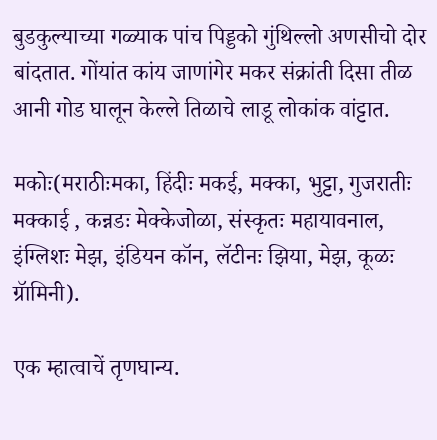बुडकुल्याच्या गळ्याक पांच पिड्डको गुंथिल्लो अणसीचो दोर बांदतात. गोंयांत कांय जाणांगेर मकर संक्रांती दिसा तीळ आनी गोड घालून केल्ले तिळाचे लाडू लोकांक वांट्टात.

मकोः(मराठीःमका, हिंदीः मकई, मक्का, भुट्टा, गुजरातीः मक्काई , कन्नडः मेक्केजोळा, संस्कृतः महायावनाल, इंग्लिशः मेझ, इंडियन कॉन, लॅटीनः झिया, मेझ, कूळः ग्रॅामिनी).

एक म्हात्वाचें तृणघान्य.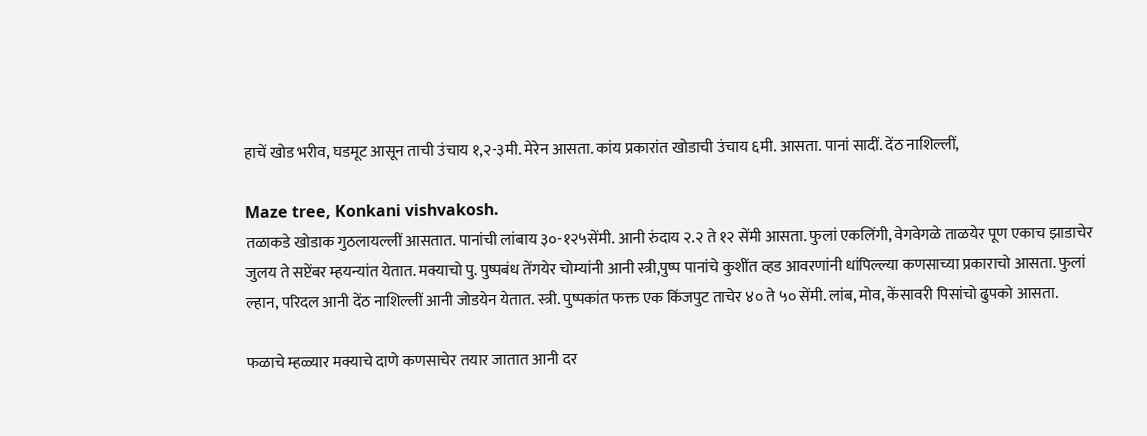हाचें खोड भरीव, घडमूट आसून ताची उंचाय १,२-३मी. मेरेन आसता. कांय प्रकारांत खोडाची उंचाय ६मी. आसता. पानां सादीं. देंठ नाशिल्लीं,

Maze tree, Konkani vishvakosh.
तळाकडे खोडाक गुठलायल्लीं आसतात. पानांची लांबाय ३०-१२५सेंमी. आनी रुंदाय २.२ ते १२ सेंमी आसता. फुलां एकलिंगी, वेगवेगळे ताळयेर पूण एकाच झाडाचेर जुलय ते सप्टेंबर म्हयन्यांत येतात. मक्याचो पु. पुष्पबंध तेंगयेर चोम्यांनी आनी स्त्री,पुष्प पानांचे कुशींत व्हड आवरणांनी धांपिल्ल्या कणसाच्या प्रकाराचो आसता. फुलां ल्हान, परिदल आनी देंठ नाशिल्लीं आनी जोडयेन येतात. स्त्री. पुष्पकांत फक्त एक किंजपुट ताचेर ४० ते ५० सेंमी. लांब, मोव, केंसावरी पिसांचो ढुपको आसता.

फळाचे म्हळ्यार मक्याचे दाणे कणसाचेर तयार जातात आनी दर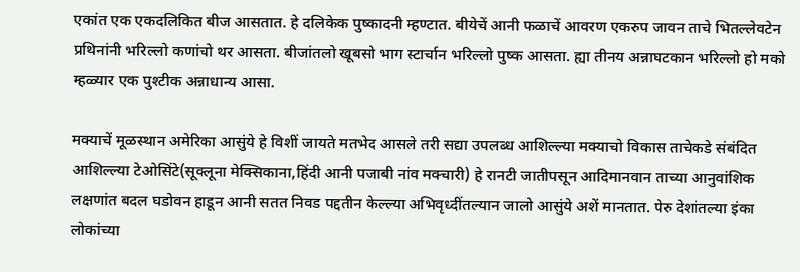एकांत एक एकदलिकित बीज आसतात. हे दलिकेक पुष्कादनी म्हण्टात. बीयेचें आनी फळाचें आवरण एकरुप जावन ताचे भितल्लेवटेन प्रथिनांनी भरिल्लो कणांचो थर आसता. बीजांतलो खूबसो भाग स्टार्चान भरिल्लो पुष्क आसता. ह्या तीनय अन्नाघटकान भरिल्लो हो मको म्हळ्यार एक पुश्टीक अन्नाधान्य आसा.

मक्याचें मूळस्थान अमेरिका आसुंये हे विशीं जायते मतभेद आसले तरी सद्या उपलब्ध आशिल्ल्या मक्याचो विकास ताचेकडे संबंदित आशिल्ल्या टेओसिंटे(सूक्लूना मेक्सिकाना,हिंदी आनी पजाबी नांव मक्चारी) हे रानटी जातीपसून आदिमानवान ताच्या आनुवांशिक लक्षणांत बदल घडोवन हाडून आनी सतत निवड पद्दतीन केल्ल्या अभिवृध्दींतल्यान जालो आसुंये अशें मानतात. पेरु देशांतल्या इंका लोकांच्या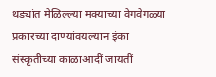थड्यांत मेळिल्ल्या मक्याच्या वेगवेगळ्या प्रकारच्या दाण्यांवयल्यान इंका संस्कृतीच्या काळाआदीं जायतीं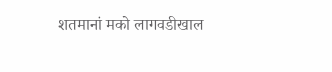शतमानां मको लागवडीखाल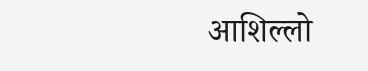आशिल्लो